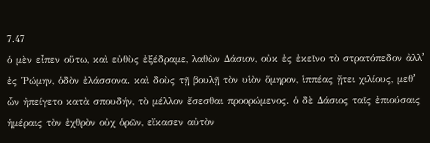7.47
ὁ μὲν εἶπεν οὕτω, καὶ εὐθὺς ἐξέδραμε, λαθὼν Δάσιον, οὐκ ἐς ἐκεῖνο τὸ στρατόπεδον ἀλλʼ ἐς Ῥώμην, ὁδὸν ἐλάσσονα. καὶ δοὺς τῇ βουλῇ τὸν υἱὸν ὅμηρον, ἱππέας ᾔτει χιλίους, μεθʼ ὧν ἠπείγετο κατὰ σπουδήν, τὸ μέλλον ἔσεσθαι προορώμενος. ὁ δὲ Δάσιος ταῖς ἐπιούσαις ἡμέραις τὸν ἐχθρὸν οὐχ ὁρῶν, εἴκασεν αὐτὸν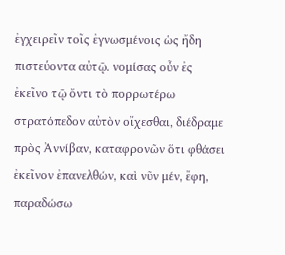ἐγχειρεῖν τοῖς ἐγνωσμένοις ὡς ἤδη πιστεύοντα αὐτῷ. νομίσας οὖν ἐς ἐκεῖνο τῷ ὄντι τὸ πορρωτέρω στρατόπεδον αὐτὸν οἴχεσθαι, διέδραμε πρὸς Ἀννίβαν, καταφρονῶν ὅτι φθάσει ἐκεῖνον ἐπανελθών, καὶ νῦν μέν, ἔφη, παραδώσω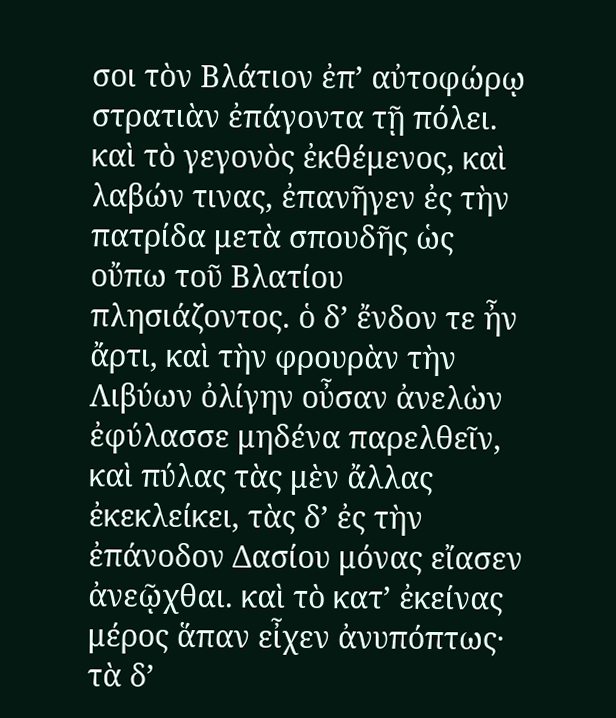σοι τὸν Βλάτιον ἐπʼ αὐτοφώρῳ στρατιὰν ἐπάγοντα τῇ πόλει. καὶ τὸ γεγονὸς ἐκθέμενος, καὶ λαβών τινας, ἐπανῆγεν ἐς τὴν πατρίδα μετὰ σπουδῆς ὡς οὔπω τοῦ Βλατίου πλησιάζοντος. ὁ δʼ ἔνδον τε ἦν ἄρτι, καὶ τὴν φρουρὰν τὴν Λιβύων ὀλίγην οὖσαν ἀνελὼν ἐφύλασσε μηδένα παρελθεῖν, καὶ πύλας τὰς μὲν ἄλλας ἐκεκλείκει, τὰς δʼ ἐς τὴν ἐπάνοδον Δασίου μόνας εἴασεν ἀνεῷχθαι. καὶ τὸ κατʼ ἐκείνας μέρος ἅπαν εἶχεν ἀνυπόπτως· τὰ δʼ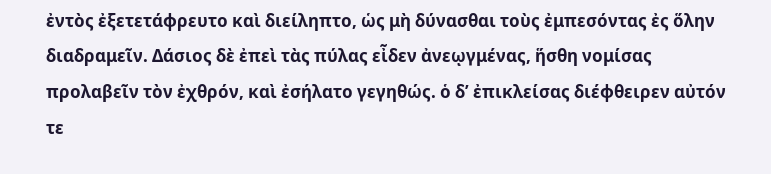ἐντὸς ἐξετετάφρευτο καὶ διείληπτο, ὡς μὴ δύνασθαι τοὺς ἐμπεσόντας ἐς ὅλην διαδραμεῖν. Δάσιος δὲ ἐπεὶ τὰς πύλας εἶδεν ἀνεῳγμένας, ἥσθη νομίσας προλαβεῖν τὸν ἐχθρόν, καὶ ἐσήλατο γεγηθώς. ὁ δʼ ἐπικλείσας διέφθειρεν αὐτόν τε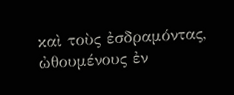καὶ τοὺς ἐσδραμόντας, ὠθουμένους ἐν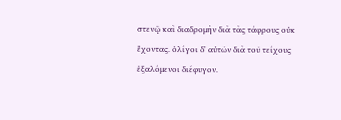στενῷ καὶ διαδρομὴν διὰ τὰς τάφρους οὐκ ἔχοντας. ὀλίγοι δʼ αὐτῶν διὰ τοῦ τείχους ἐξαλόμενοι διέφυγον.